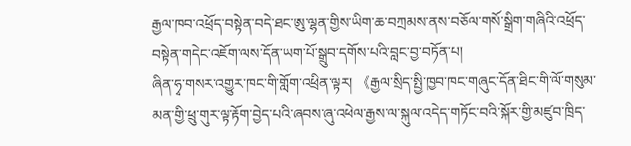རྒྱལ་ཁབ་འཕྲོད་བསྟེན་བདེ་ཐང་ཨུ་ལྷན་གྱིས་ཡིག་ཆ་བཀྲམས་ནས་བཅོལ་གསོ་སྒྲིག་གཞིའི་འཕྲོད་བསྟེན་གདེང་འཇོག་ལས་དོན་ཡག་པོ་སྒྲུབ་དགོས་པའི་བླང་བྱ་བཏོན་པ།
ཞིན་ཧྭ་གསར་འགྱུར་ཁང་གི་གློག་འཕྲིན་ལྟར། 《རྒྱལ་སྲིད་སྤྱི་ཁྱབ་ཁང་གཞུང་དོན་ཐིང་གི་ལོ་གསུམ་མན་གྱི་ཕྲུ་གུར་ལྟ་རྟོག་བྱེད་པའི་ཞབས་ཞུ་འཕེལ་རྒྱས་ལ་སྐུལ་འདེད་གཏོང་བའི་སྐོར་གྱི་མཛུབ་ཁྲིད་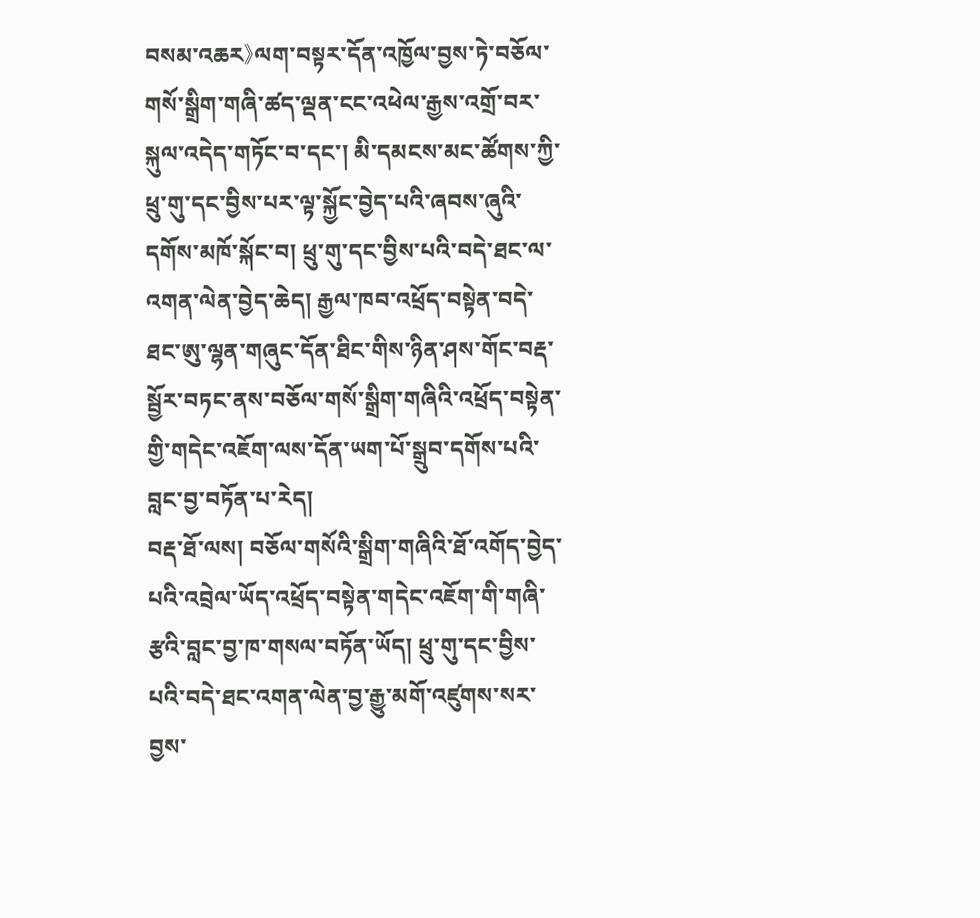བསམ་འཆར》ལག་བསྟར་དོན་འཁྱོལ་བྱས་ཏེ་བཅོལ་གསོ་སྒྲིག་གཞི་ཚད་ལྡན་ངང་འཕེལ་རྒྱས་འགྲོ་བར་སྐུལ་འདེད་གཏོང་བ་དང་། མི་དམངས་མང་ཚོགས་ཀྱི་ཕྲུ་གུ་དང་བྱིས་པར་ལྟ་སྐྱོང་བྱེད་པའི་ཞབས་ཞུའི་དགོས་མཁོ་སྐོང་བ། ཕྲུ་གུ་དང་བྱིས་པའི་བདེ་ཐང་ལ་འགན་ལེན་བྱེད་ཆེད། རྒྱལ་ཁབ་འཕྲོད་བསྟེན་བདེ་ཐང་ཨུ་ལྷན་གཞུང་དོན་ཐིང་གིས་ཉིན་ཤས་གོང་བརྡ་སྦྱོར་བཏང་ནས་བཅོལ་གསོ་སྒྲིག་གཞིའི་འཕྲོད་བསྟེན་གྱི་གདེང་འཇོག་ལས་དོན་ཡག་པོ་སྒྲུབ་དགོས་པའི་བླང་བྱ་བཏོན་པ་རེད།
བརྡ་ཐོ་ལས། བཅོལ་གསོའི་སྒྲིག་གཞིའི་ཐོ་འགོད་བྱེད་པའི་འབྲེལ་ཡོད་འཕྲོད་བསྟེན་གདེང་འཇོག་གི་གཞི་རྩའི་བླང་བྱ་ཁ་གསལ་བཏོན་ཡོད། ཕྲུ་གུ་དང་བྱིས་པའི་བདེ་ཐང་འགན་ལེན་བྱ་རྒྱུ་མགོ་འཛུགས་སར་བྱས་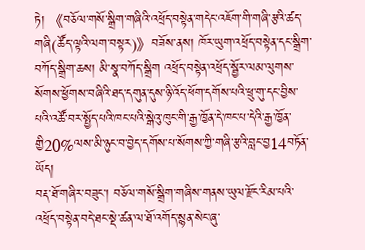ཏེ། 《བཅོལ་གསོ་སྒྲིག་གཞིའི་འཕྲོད་བསྟེན་གདེང་འཇོག་གི་གཞི་རྩའི་ཚད་གཞི(ཚོད་ལྟའི་ལག་བསྟར)》བཟོས་ནས། ཁོར་ཡུག་འཕྲོད་བསྟེན་དང་སྒྲིག་བཀོད་སྒྲིག་ཆས། མི་སྣ་བཀོད་སྒྲིག འཕྲོད་བསྟེན་འཕྲོད་སྦྱོར་ལམ་ལུགས་སོགས་ཕྱོགས་བཞིའི་ཐད་དགུན་དུས་ཉི་འོད་ཕོག་དགོས་པའི་ཕྲུ་གུ་དང་བྱིས་པའི་འཚོ་བར་སྤྱོད་པའི་ཁང་པའི་སྒེའུ་ཁུང་གི་རྒྱ་ཁྱོན་དེ་ཁང་པ་དེའི་རྒྱ་ཁྱོན་གྱི20%ལས་མི་ཉུང་བ་བྱེད་དགོས་པ་སོགས་ཀྱི་གཞི་རྩའི་བླང་བྱ14བཏོན་ཡོད།
བརྡ་ཐོ་གཞིར་བཟུང་། བཅོལ་གསོ་སྒྲིག་གཞིས་གནས་ཡུལ་རྫོང་རིམ་པའི་འཕྲོད་བསྟེན་བདེ་ཐང་སྡེ་ཚན་ལ་ཐོ་འགོད་སྙན་སེང་ཞུ་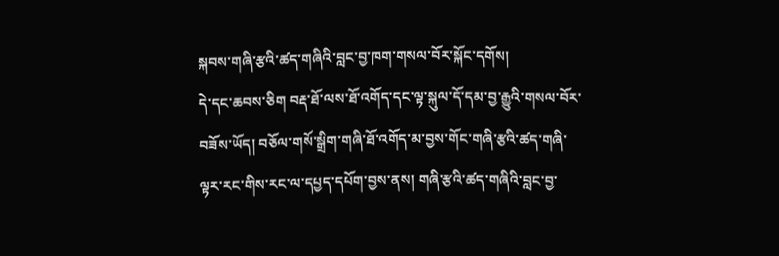སྐབས་གཞི་རྩའི་ཚད་གཞིའི་བླང་བྱ་ཁག་གསལ་བོར་སྐོང་དགོས།
དེ་དང་ཆབས་ཅིག བརྡ་ཐོ་ལས་ཐོ་འགོད་དང་ལྟ་སྐུལ་དོ་དམ་བྱ་རྒྱུའི་གསལ་བོར་བཟོས་ཡོད། བཅོལ་གསོ་སྒྲིག་གཞི་ཐོ་འགོད་མ་བྱས་གོང་གཞི་རྩའི་ཚད་གཞི་ལྟར་རང་གིས་རང་ལ་དཔྱད་དཔོག་བྱས་ནས། གཞི་རྩའི་ཚད་གཞིའི་བླང་བྱ་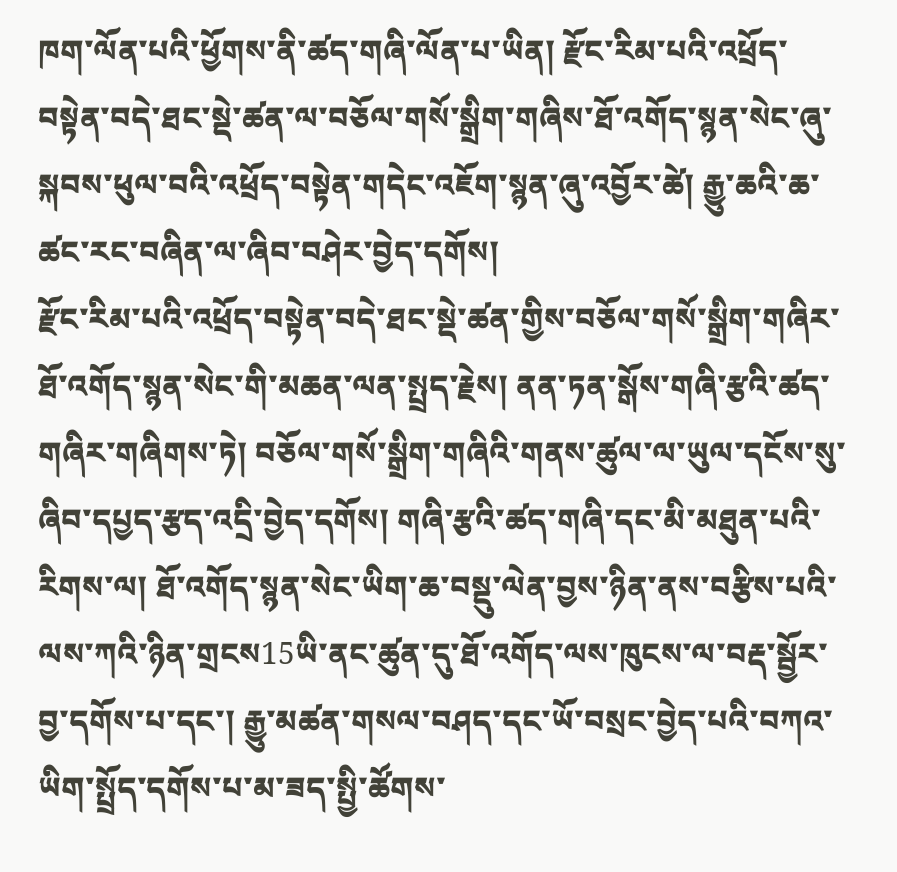ཁག་ལོན་པའི་ཕྱོགས་ནི་ཚད་གཞི་ལོན་པ་ཡིན། རྫོང་རིམ་པའི་འཕྲོད་བསྟེན་བདེ་ཐང་སྡེ་ཚན་ལ་བཅོལ་གསོ་སྒྲིག་གཞིས་ཐོ་འགོད་སྙན་སེང་ཞུ་སྐབས་ཕུལ་བའི་འཕྲོད་བསྟེན་གདེང་འཇོག་སྙན་ཞུ་འབྱོར་ཚེ། རྒྱུ་ཆའི་ཆ་ཚང་རང་བཞིན་ལ་ཞིབ་བཤེར་བྱེད་དགོས།
རྫོང་རིམ་པའི་འཕྲོད་བསྟེན་བདེ་ཐང་སྡེ་ཚན་གྱིས་བཅོལ་གསོ་སྒྲིག་གཞིར་ཐོ་འགོད་སྙན་སེང་གི་མཆན་ལན་སྤྲད་རྗེས། ནན་ཏན་སྒོས་གཞི་རྩའི་ཚད་གཞིར་གཞིགས་ཏེ། བཅོལ་གསོ་སྒྲིག་གཞིའི་གནས་ཚུལ་ལ་ཡུལ་དངོས་སུ་ཞིབ་དཔྱད་རྩད་འདྲི་བྱེད་དགོས། གཞི་རྩའི་ཚད་གཞི་དང་མི་མཐུན་པའི་རིགས་ལ། ཐོ་འགོད་སྙན་སེང་ཡིག་ཆ་བསྡུ་ལེན་བྱས་ཉིན་ནས་བརྩིས་པའི་ལས་ཀའི་ཉིན་གྲངས15ཡི་ནང་ཚུན་དུ་ཐོ་འགོད་ལས་ཁུངས་ལ་བརྡ་སྦྱོར་བྱ་དགོས་པ་དང་། རྒྱུ་མཚན་གསལ་བཤད་དང་ཡོ་བསྲང་བྱེད་པའི་བཀའ་ཡིག་སྤྲོད་དགོས་པ་མ་ཟད་སྤྱི་ཚོགས་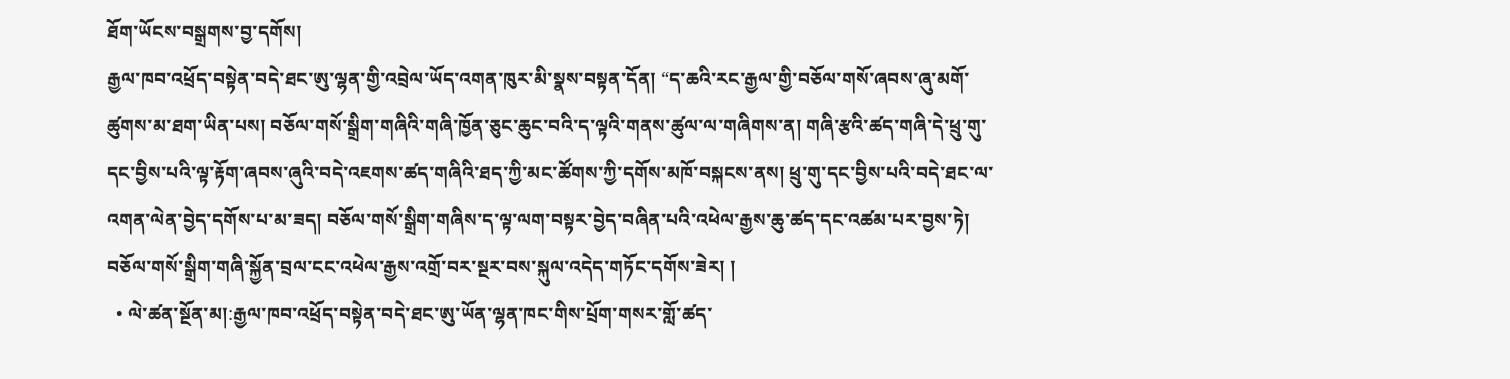ཐོག་ཡོངས་བསྒྲགས་བྱ་དགོས།
རྒྱལ་ཁབ་འཕྲོད་བསྟེན་བདེ་ཐང་ཨུ་ལྷན་གྱི་འབྲེལ་ཡོད་འགན་ཁུར་མི་སྣས་བསྟན་དོན། “ད་ཆའི་རང་རྒྱལ་གྱི་བཅོལ་གསོ་ཞབས་ཞུ་མགོ་ཚུགས་མ་ཐག་ཡིན་པས། བཅོལ་གསོ་སྒྲིག་གཞིའི་གཞི་ཁྱོན་ཅུང་ཆུང་བའི་ད་ལྟའི་གནས་ཚུལ་ལ་གཞིགས་ན། གཞི་རྩའི་ཚད་གཞི་དེ་ཕྲུ་གུ་དང་བྱིས་པའི་ལྟ་རྟོག་ཞབས་ཞུའི་བདེ་འཇགས་ཚད་གཞིའི་ཐད་ཀྱི་མང་ཚོགས་ཀྱི་དགོས་མཁོ་བསྐངས་ནས། ཕྲུ་གུ་དང་བྱིས་པའི་བདེ་ཐང་ལ་འགན་ལེན་བྱེད་དགོས་པ་མ་ཟད། བཅོལ་གསོ་སྒྲིག་གཞིས་ད་ལྟ་ལག་བསྟར་བྱེད་བཞིན་པའི་འཕེལ་རྒྱས་ཆུ་ཚད་དང་འཚམ་པར་བྱས་ཏེ། བཅོལ་གསོ་སྒྲིག་གཞི་སྐྱོན་བྲལ་ངང་འཕེལ་རྒྱས་འགྲོ་བར་སྔར་བས་སྐུལ་འདེད་གཏོང་དགོས་ཟེར། །
  • ལེ་ཚན་སྔོན་མ།:རྒྱལ་ཁབ་འཕྲོད་བསྟེན་བདེ་ཐང་ཨུ་ཡོན་ལྷན་ཁང་གིས་པྲོག་གསར་གློ་ཚད་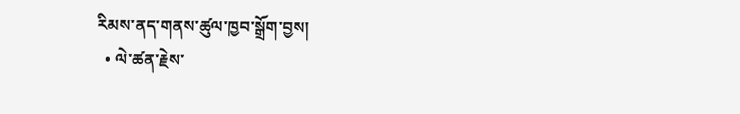རིམས་ནད་གནས་ཚུལ་ཁྱབ་སྒྲོག་བྱས།
  • ལེ་ཚན་རྗེས་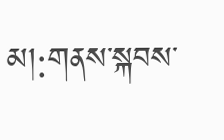མ།:གནས་སྐབས་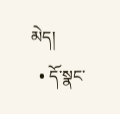མེད།
  • དོ་སྣང་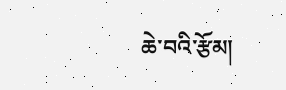ཆེ་བའི་རྩོམ།